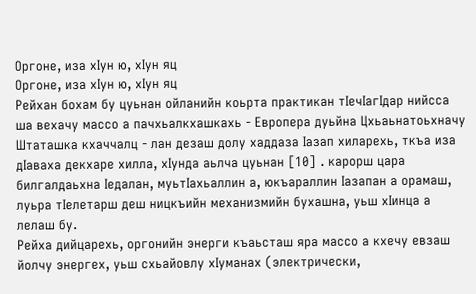Оргоне, иза хӀун ю, хӀун яц
Оргоне, иза хӀун ю, хӀун яц
Рейхан бохам бу цуьнан ойланийн коьрта практикан тӀечӀагӀдар нийсса ша вехачу массо а пачхьалкхашкахь - Европера дуьйна Цхьаьнатоьхначу Штаташка кхаччалц - лан дезаш долу хаддаза Ӏазап хиларехь, ткъа иза дӀаваха декхаре хилла, хӀунда аьлча цуьнан [10] . карорш цара билгалдаьхна Ӏедалан, муьтӀахьаллин а, юкъараллин Ӏазапан а орамаш, луьра тӀелетарш деш ницкъийн механизмийн бухашна, уьш хӀинца а лелаш бу.
Рейха дийцарехь, оргонийн энерги къаьсташ яра массо а кхечу евзаш йолчу энергех, уьш схьайовлу хӀуманах (электрически,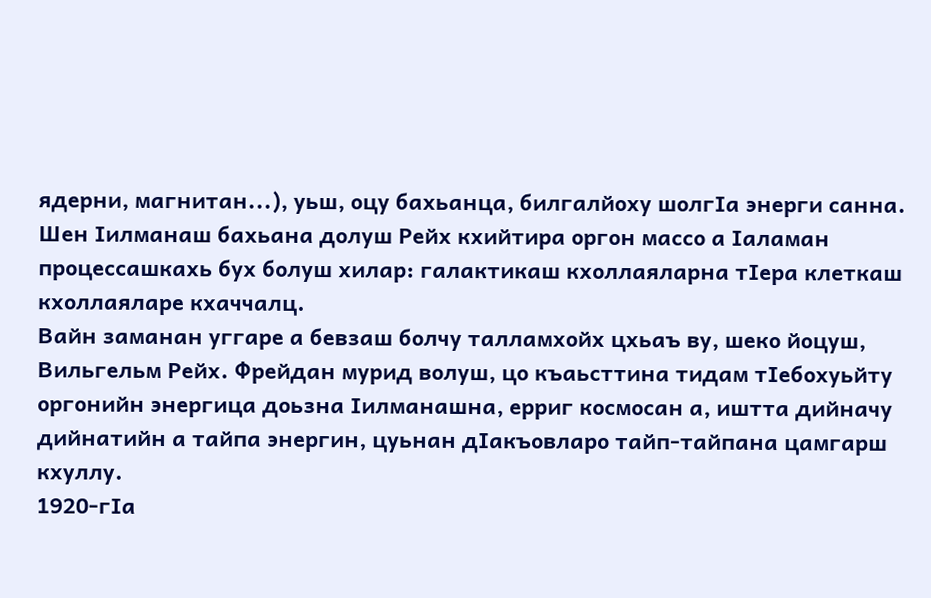ядерни, магнитан...), уьш, оцу бахьанца, билгалйоху шолгӀа энерги санна. Шен Ӏилманаш бахьана долуш Рейх кхийтира оргон массо а Ӏаламан процессашкахь бух болуш хилар: галактикаш кхоллаяларна тӀера клеткаш кхоллаяларе кхаччалц.
Вайн заманан уггаре а бевзаш болчу талламхойх цхьаъ ву, шеко йоцуш, Вильгельм Рейх. Фрейдан мурид волуш, цо къаьсттина тидам тӀебохуьйту оргонийн энергица доьзна Ӏилманашна, ерриг космосан а, иштта дийначу дийнатийн а тайпа энергин, цуьнан дӀакъовларо тайп-тайпана цамгарш кхуллу.
1920-гӀа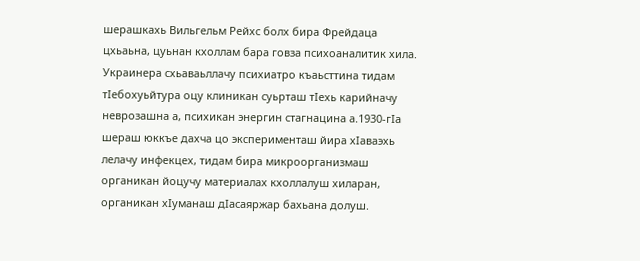шерашкахь Вильгельм Рейхс болх бира Фрейдаца цхьаьна, цуьнан кхоллам бара говза психоаналитик хила. Украинера схьаваьллачу психиатро къаьсттина тидам тӀебохуьйтура оцу клиникан суьрташ тӀехь карийначу неврозашна а, психикан энергин стагнацина а.1930-гӀа шераш юккъе дахча цо эксперименташ йира хӀаваэхь лелачу инфекцех, тидам бира микроорганизмаш органикан йоцучу материалах кхоллалуш хиларан, органикан хӀуманаш дӀасаяржар бахьана долуш.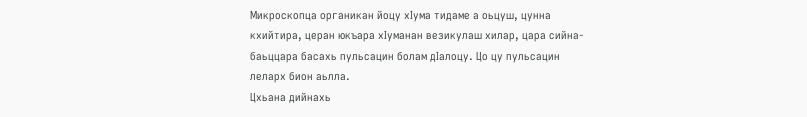Микроскопца органикан йоцу хӀума тидаме а оьцуш, цунна кхийтира, церан юкъара хӀуманан везикулаш хилар, цара сийна-баьццара басахь пульсацин болам дӀалоцу. Цо цу пульсацин леларх бион аьлла.
Цхьана дийнахь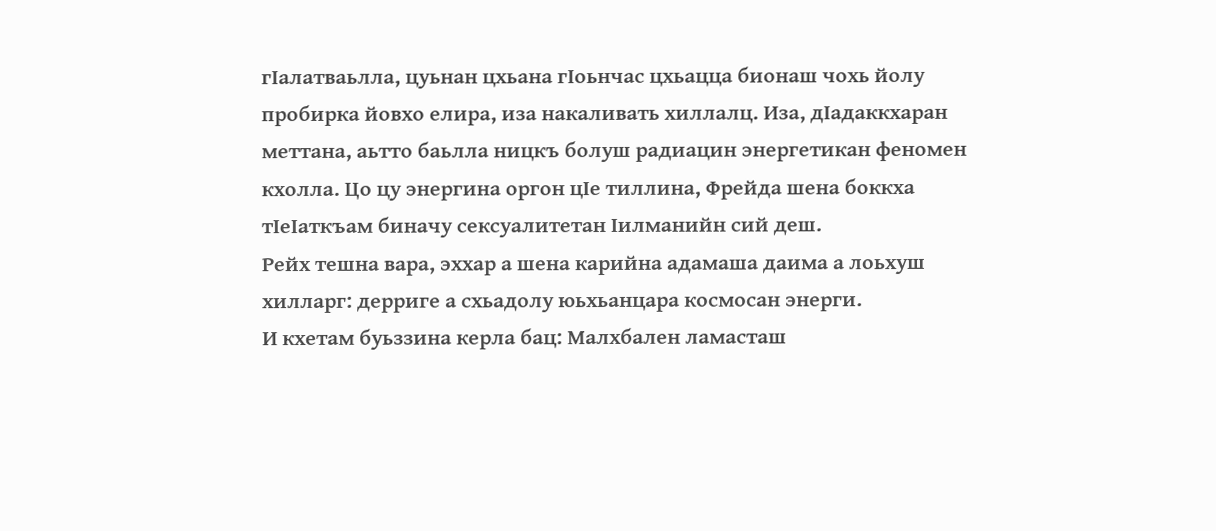гӀалатваьлла, цуьнан цхьана гӀоьнчас цхьацца бионаш чохь йолу пробирка йовхо елира, иза накаливать хиллалц. Иза, дӀадаккхаран меттана, аьтто баьлла ницкъ болуш радиацин энергетикан феномен кхолла. Цо цу энергина оргон цӀе тиллина, Фрейда шена боккха тӀеӀаткъам биначу сексуалитетан Ӏилманийн сий деш.
Рейх тешна вара, эххар а шена карийна адамаша даима а лоьхуш хилларг: дерриге а схьадолу юьхьанцара космосан энерги.
И кхетам буьззина керла бац: Малхбален ламасташ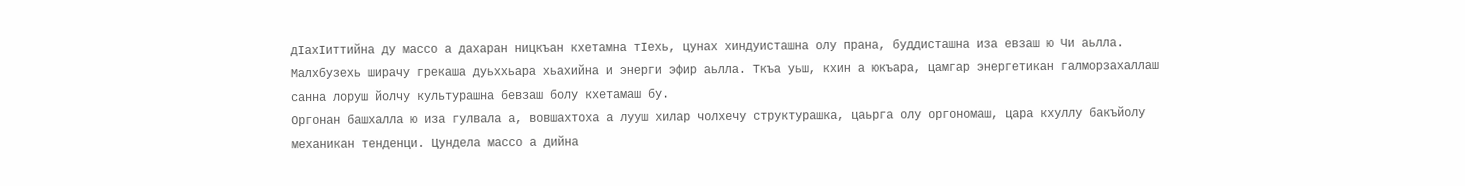дӀахӀиттийна ду массо а дахаран ницкъан кхетамна тӀехь, цунах хиндуисташна олу прана, буддисташна иза евзаш ю Чи аьлла. Малхбузехь ширачу грекаша дуьххьара хьахийна и энерги эфир аьлла. Ткъа уьш, кхин а юкъара, цамгар энергетикан галморзахаллаш санна лоруш йолчу культурашна бевзаш болу кхетамаш бу.
Оргонан башхалла ю иза гулвала а, вовшахтоха а лууш хилар чолхечу структурашка, цаьрга олу оргономаш, цара кхуллу бакъйолу механикан тенденци. Цундела массо а дийна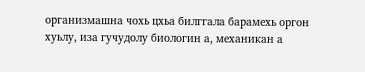организмашна чохь цхьа билггала барамехь оргон хуьлу, иза гучудолу биологин а, механикан а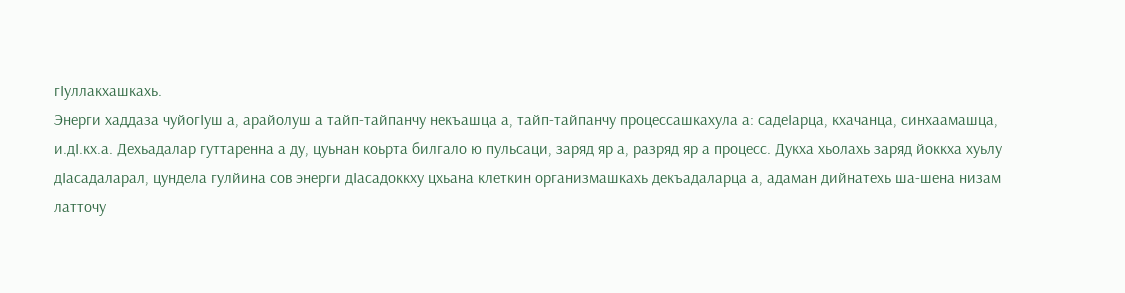гӀуллакхашкахь.
Энерги хаддаза чуйогӀуш а, арайолуш а тайп-тайпанчу некъашца а, тайп-тайпанчу процессашкахула а: садеӀарца, кхачанца, синхаамашца, и.дӀ.кх.а. Дехьадалар гуттаренна а ду, цуьнан коьрта билгало ю пульсаци, заряд яр а, разряд яр а процесс. Дукха хьолахь заряд йоккха хуьлу дӀасадаларал, цундела гулйина сов энерги дӀасадоккху цхьана клеткин организмашкахь декъадаларца а, адаман дийнатехь ша-шена низам латточу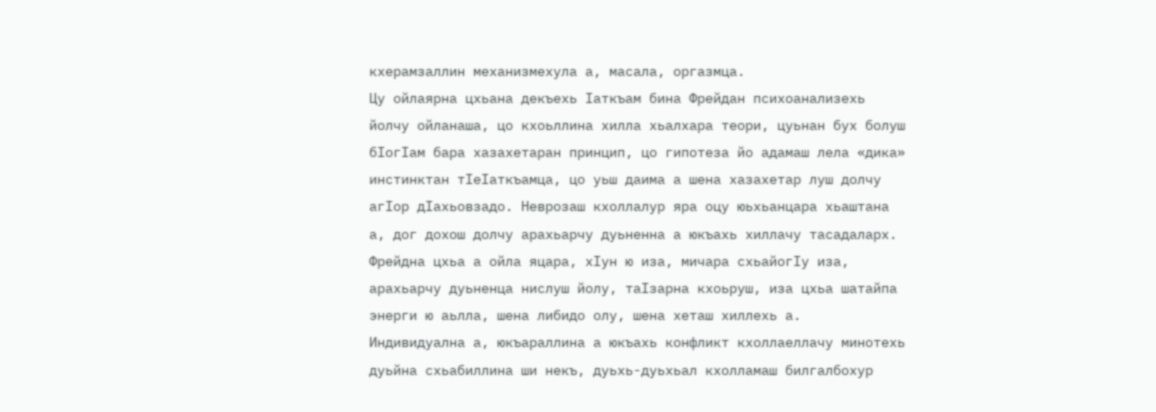кхерамзаллин механизмехула а, масала, оргазмца.
Цу ойлаярна цхьана декъехь Ӏаткъам бина Фрейдан психоанализехь йолчу ойланаша, цо кхоьллина хилла хьалхара теори, цуьнан бух болуш бӀогӀам бара хазахетаран принцип, цо гипотеза йо адамаш лела «дика» инстинктан тӀеӀаткъамца, цо уьш даима а шена хазахетар луш долчу агӀор дӀахьовзадо. Неврозаш кхоллалур яра оцу юьхьанцара хьаштана а, дог дохош долчу арахьарчу дуьненна а юкъахь хиллачу тасадаларх. Фрейдна цхьа а ойла яцара, хӀун ю иза, мичара схьайогӀу иза, арахьарчу дуьненца нислуш йолу, таӀзарна кхоьруш, иза цхьа шатайпа энерги ю аьлла, шена либидо олу, шена хеташ хиллехь а.
Индивидуална а, юкъараллина а юкъахь конфликт кхоллаеллачу минотехь дуьйна схьабиллина ши некъ, дуьхь-дуьхьал кхолламаш билгалбохур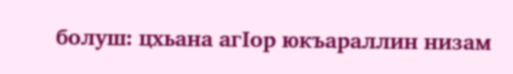болуш: цхьана агӀор юкъараллин низам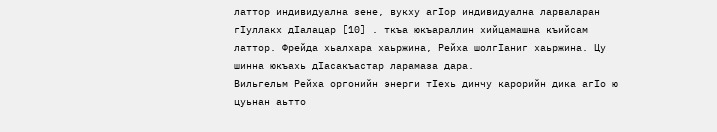латтор индивидуална зене, вукху агӀор индивидуална ларваларан гӀуллакх дӀалацар [10] . ткъа юкъараллин хийцамашна къийсам латтор. Фрейда хьалхара хаьржина, Рейха шолгӀаниг хаьржина. Цу шинна юкъахь дӀасакъастар ларамаза дара.
Вильгельм Рейха оргонийн энерги тӀехь динчу карорийн дика агӀо ю цуьнан аьтто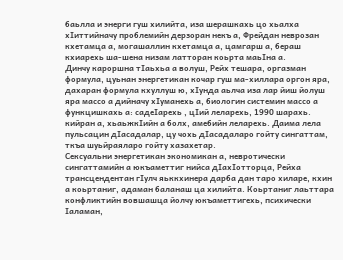баьлла и энерги гуш хилийта, иза шерашкахь цо хьалха хӀиттийначу проблемийн дерзоран некъ а, Фрейдан неврозан кхетамца а, могашаллин кхетамца а, цамгарш а, бераш кхиарехь ша-шена низам латторан коьрта маьӀна а.
Динчу кароршна тӀаьхьа а волуш, Рейх тешара, оргазман формула, цуьнан энергетикан кочар гуш ма-хиллара оргон яра, дахаран формула кхуллуш ю, хӀунда аьлча иза лар йиш йолуш яра массо а дийначу хӀуманехь а, биологин системин массо а функцишкахь а: садеӀарехь , цӀий леларехь, 1990 шарахь. кийран а, хьаьжкӀийн а болх, амебийн леларехь. Даима лела пульсацин дӀасадалар, цу чохь дӀасадаларо гойту сингаттам, ткъа шуьйраяларо гойту хазахетар.
Сексуальни энергетикан экономикан а, невротически сингаттамийн а юкъаметтиг нийса дӀахӀотторца, Рейха трансцендентан гӀулч яьккхинера дарба дан таро хиларе, кхин а коьртаниг, адаман баланаш ца хилийта. Коьртаниг лаьттара конфликтийн вовшашца йолчу юкъаметтигехь, психически Ӏаламан,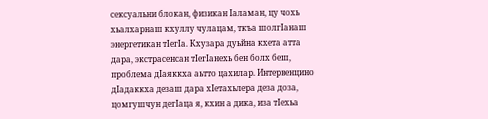сексуальни блокан, физикан Ӏаламан, цу чохь хьалхарнаш кхуллу чулацам, ткъа шолгӀанаш энергетикан тӀегӀа. Кхузара дуьйна кхета атта дара, экстрасенсан тӀегӀанехь бен болх беш, проблема дӀаяккха аьтто цахилар. Интервенцино дӀадаккха дезаш дара хӀетахьлера деза доза, цомгушчун дегӀаца я, кхин а дика, иза тӀехьа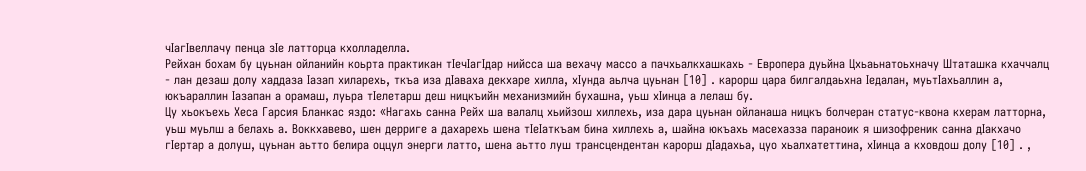чӀагӀвеллачу пенца зӀе латторца кхолладелла.
Рейхан бохам бу цуьнан ойланийн коьрта практикан тӀечӀагӀдар нийсса ша вехачу массо а пачхьалкхашкахь - Европера дуьйна Цхьаьнатоьхначу Штаташка кхаччалц - лан дезаш долу хаддаза Ӏазап хиларехь, ткъа иза дӀаваха декхаре хилла, хӀунда аьлча цуьнан [10] . карорш цара билгалдаьхна Ӏедалан, муьтӀахьаллин а, юкъараллин Ӏазапан а орамаш, луьра тӀелетарш деш ницкъийн механизмийн бухашна, уьш хӀинца а лелаш бу.
Цу хьокъехь Хеса Гарсия Бланкас яздо: «Нагахь санна Рейх ша валалц хьийзош хиллехь, иза дара цуьнан ойланаша ницкъ болчеран статус-квона кхерам латторна, уьш муьлш а белахь а. Воккхавево, шен дерриге а дахарехь шена тӀеӀаткъам бина хиллехь а, шайна юкъахь масехазза параноик я шизофреник санна дӀакхачо гӀертар а долуш, цуьнан аьтто белира оццул энерги латто, шена аьтто луш трансцендентан карорш дӀадахьа, цуо хьалхатеттина, хӀинца а кховдош долу [10] . ,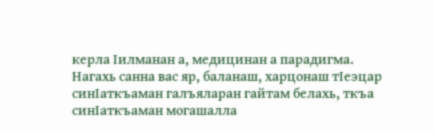керла Ӏилманан а, медицинан а парадигма. Нагахь санна вас яр, баланаш, харцонаш тӀеэцар синӀаткъаман галъяларан гайтам белахь, ткъа синӀаткъаман могашалла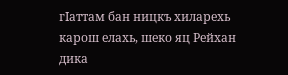гӀаттам бан ницкъ хиларехь карош елахь, шеко яц Рейхан дика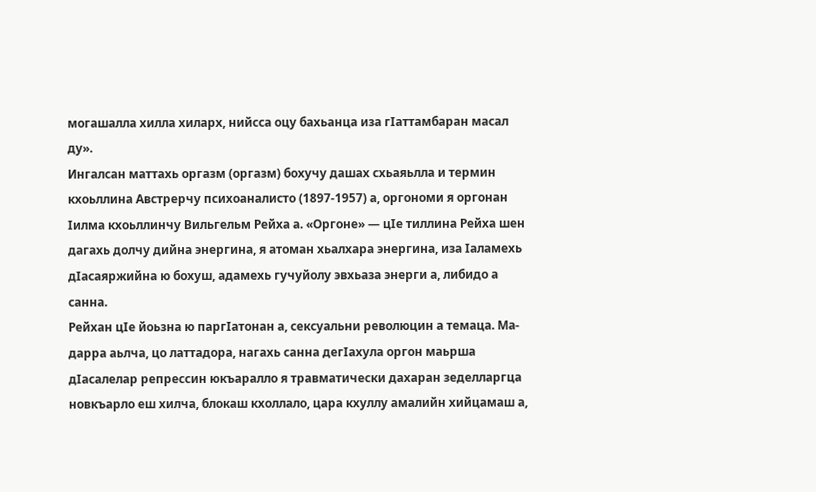могашалла хилла хиларх, нийсса оцу бахьанца иза гӀаттамбаран масал ду».
Ингалсан маттахь оргазм (оргазм) бохучу дашах схьаяьлла и термин кхоьллина Австрерчу психоаналисто (1897-1957) а, оргономи я оргонан Ӏилма кхоьллинчу Вильгельм Рейха а. «Оргоне» — цӀе тиллина Рейха шен дагахь долчу дийна энергина, я атоман хьалхара энергина, иза Ӏаламехь дӀасаяржийна ю бохуш, адамехь гучуйолу эвхьаза энерги а, либидо а санна.
Рейхан цӀе йоьзна ю паргӀатонан а, сексуальни революцин а темаца. Ма-дарра аьлча, цо латтадора, нагахь санна дегӀахула оргон маьрша дӀасалелар репрессин юкъаралло я травматически дахаран зеделларгца новкъарло еш хилча, блокаш кхоллало, цара кхуллу амалийн хийцамаш а,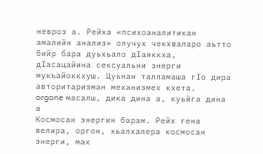невроз а. Рейха «психоаналитикан амалийн анализ» олучух чекхваларо аьтто бийр бара дуьхьало дӀаяккха, дӀасацайина сексуальни энерги мукъайоккхуш. Цуьнан талламаша гӀо дира авторитаризман механизмех кхета.
orgone масалш, дика дина а, куьйга дина а
Космосан энергин барам. Рейх гена велира, оргон, хьалхалера космосан энерги, мах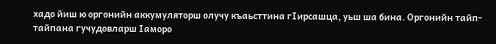хадо йиш ю оргонийн аккумуляторш олучу къаьсттина гӀирсашца, уьш ша бина. Оргонийн тайп-тайпана гучудовларш Ӏаморо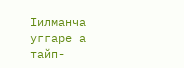Ӏилманча уггаре а тайп-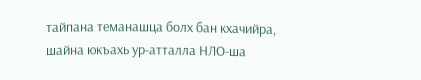тайпана теманашца болх бан кхачийра, шайна юкъахь ур-атталла НЛО-ша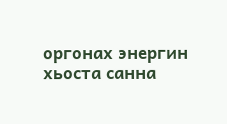оргонах энергин хьоста санна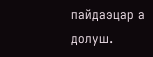пайдаэцар а долуш.